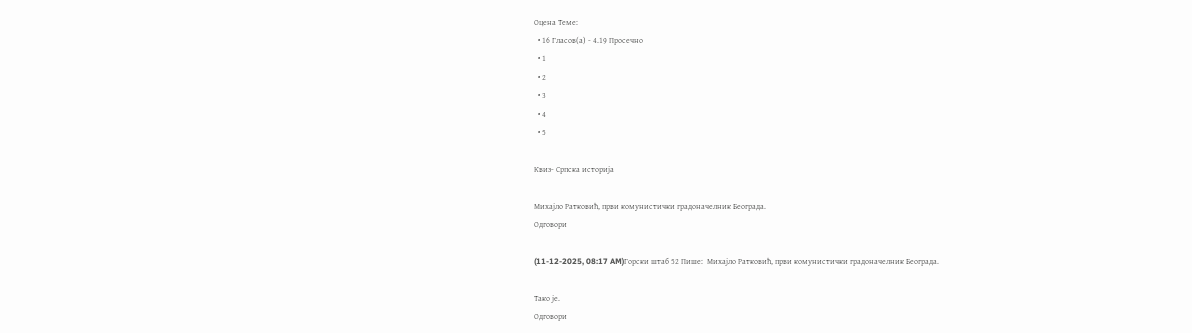Оцена Теме:
  • 16 Гласов(а) - 4.19 Просечно
  • 1
  • 2
  • 3
  • 4
  • 5

Квиз- Српска историја

Михајло Ратковић, први комунистички градоначелник Београда.
Одговори

(11-12-2025, 08:17 AM)Горски штаб 52 Пише:  Михајло Ратковић, први комунистички градоначелник Београда.

Тако је.
Одговори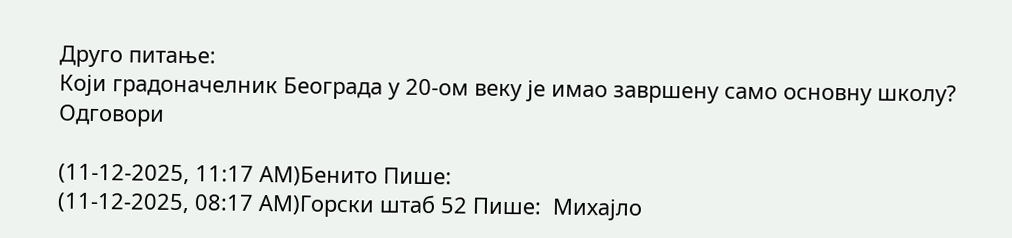Друго питање:
Који градоначелник Београда у 20-ом веку је имао завршену само основну школу?
Одговори

(11-12-2025, 11:17 AM)Бенито Пише:
(11-12-2025, 08:17 AM)Горски штаб 52 Пише:  Михајло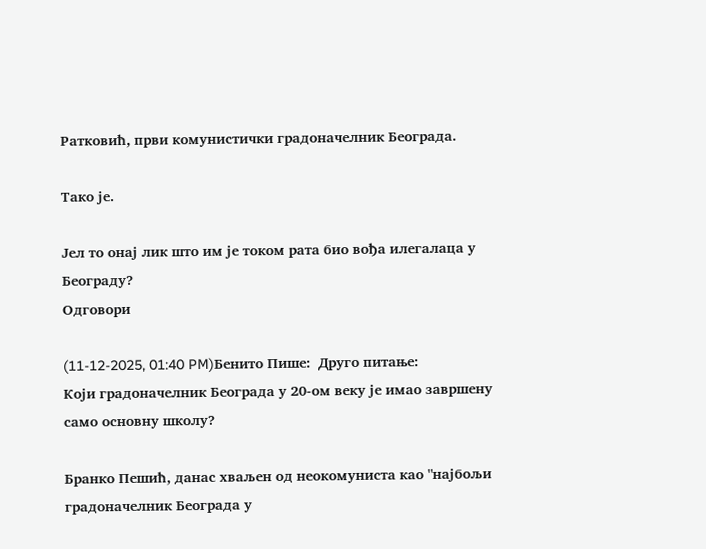Ратковић, први комунистички градоначелник Београда.

Тако је.

Јел то онај лик што им је током рата био вођа илегалаца у Београду?
Одговори

(11-12-2025, 01:40 PM)Бенито Пише:  Друго питање:
Који градоначелник Београда у 20-ом веку је имао завршену само основну школу?

Бранко Пешић, данас хваљен од неокомуниста као "најбољи градоначелник Београда у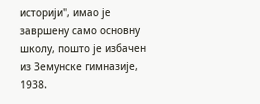историји", имао је завршену само основну школу, пошто је избачен из Земунске гимназије, 1938.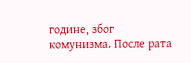године, због комунизма. После рата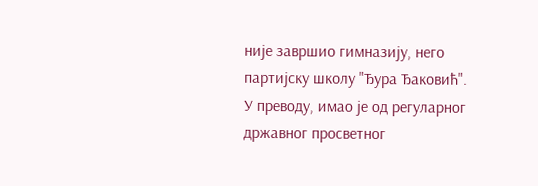није завршио гимназију, него партијску школу "Ђура Ђаковић". У преводу, имао је од регуларног државног просветног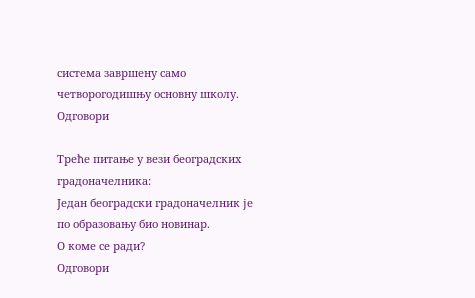система завршену само четворогодишњу основну школу.
Одговори

Треће питање у вези београдских градоначелника:
Један београдски градоначелник је по образовању био новинар.
О коме се ради?
Одговори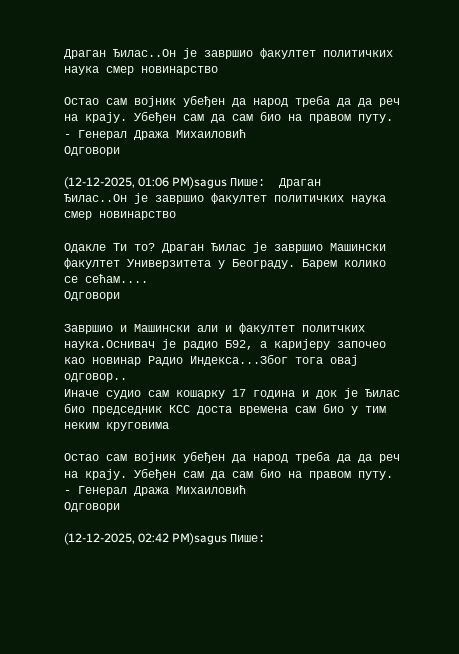Драган Ђилас..Он је завршио факултет политичких наука смер новинарство

Остао сам војник убеђен да народ треба да да реч на крају. Убеђен сам да сам био на правом путу. - Генерал Дража Михаиловић
Одговори

(12-12-2025, 01:06 PM)sagus Пише:  Драган Ђилас..Он је завршио факултет политичких наука смер новинарство

Одакле Ти то? Драган Ђилас је завршио Машински факултет Универзитета у Београду. Барем колико се сећам....
Одговори

Завршио и Машински али и факултет политчких наука.Оснивач је радио Б92, а каријеру започео као новинар Радио Индекса...Због тога овај одговор..
Иначе судио сам кошарку 17 година и док је Ђилас био председник КСС доста времена сам био у тим неким круговима

Остао сам војник убеђен да народ треба да да реч на крају. Убеђен сам да сам био на правом путу. - Генерал Дража Михаиловић
Одговори

(12-12-2025, 02:42 PM)sagus Пише: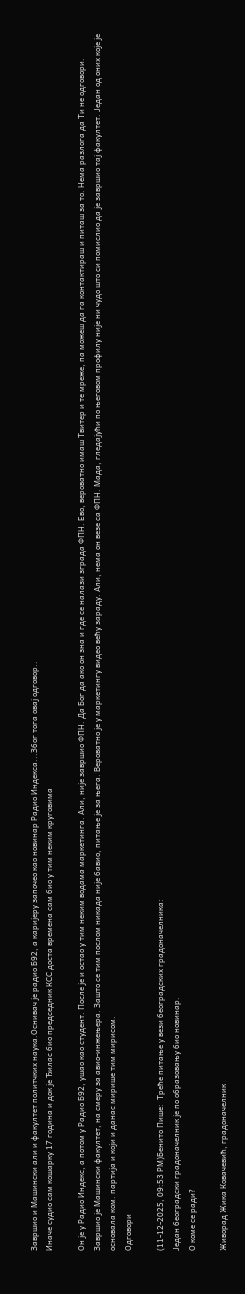Завршио и Машински али и факултет политчких наука.Оснивач је радио Б92, а каријеру започео као новинар Радио Индекса...Због тога овај одговор..
Иначе судио сам кошарку 17 година и док је Ђилас био председник КСС доста времена сам био у тим неким круговима

Он је у Радио Индекс, а потом у Радио Б92, ушао као студент. После је и остао у тим неким водама маркетинга. Али, није завршио ФПН. Да Бог да ако он зна и где се налази зграда ФПН. Ево, вероватно имаш Твитер и те мреже, па можеш да га контактираш и питаш за то. Нема разлога да Ти не одговори.
Завршио је Машински факултет, на смеру за авио-инжењера. Зашто се тим послом никада није бавио, питање је за њега. Вероватно је у маркетингу видео већу зараду. Али, нема он везе са ФПН. Мада, гледајући по његовом профилу није ни чудо што си помислио да је завршио тај факултет. Један од оних које је основала ком. партија и који и данас мирише тим мирисом.
Одговори

(11-12-2025, 09:53 PM)Бенито Пише:  Треће питање у вези београдских градоначелника:
Један београдски градоначелник је по образовању био новинар.
О коме се ради?

Живорад Жика Ковачевић, градоначелник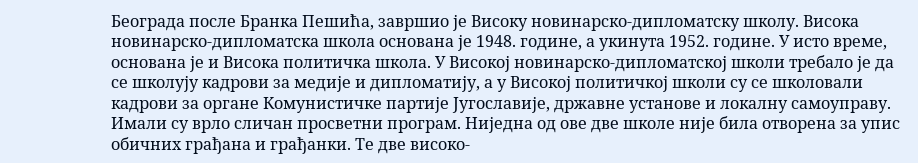Београда после Бранка Пешића, завршио је Високу новинарско-дипломатску школу. Висока новинарско-дипломатска школа основана је 1948. године, а укинута 1952. године. У исто време, основана је и Висока политичка школа. У Високој новинарско-дипломатској школи требало је да се школују кадрови за медије и дипломатију, а у Високој политичкој школи су се школовали кадрови за органе Комунистичке партије Југославије, државне установе и локалну самоуправу. Имали су врло сличан просветни програм. Ниједна од ове две школе није била отворена за упис обичних грађана и грађанки. Те две високо-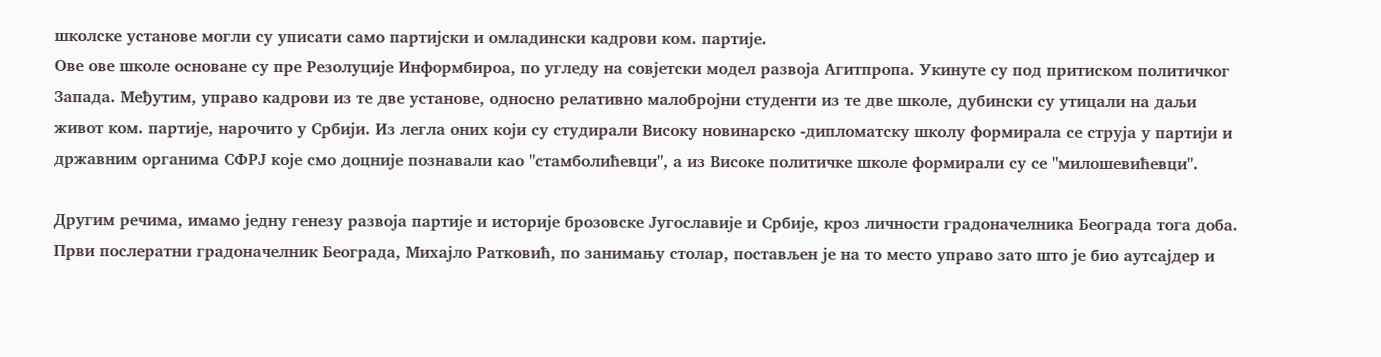школске установе могли су уписати само партијски и омладински кадрови ком. партије.
Ове ове школе основане су пре Резолуције Информбироа, по угледу на совјетски модел развоја Агитпропа. Укинуте су под притиском политичког Запада. Међутим, управо кадрови из те две установе, односно релативно малобројни студенти из те две школе, дубински су утицали на даљи живот ком. партије, нарочито у Србији. Из легла оних који су студирали Високу новинарско -дипломатску школу формирала се струја у партији и државним органима СФРЈ које смо доцније познавали као "стамболићевци", а из Високе политичке школе формирали су се "милошевићевци".

Другим речима, имамо једну генезу развоја партије и историје брозовске Југославије и Србије, кроз личности градоначелника Београда тога доба.
Први послератни градоначелник Београда, Михајло Ратковић, по занимању столар, постављен је на то место управо зато што је био аутсајдер и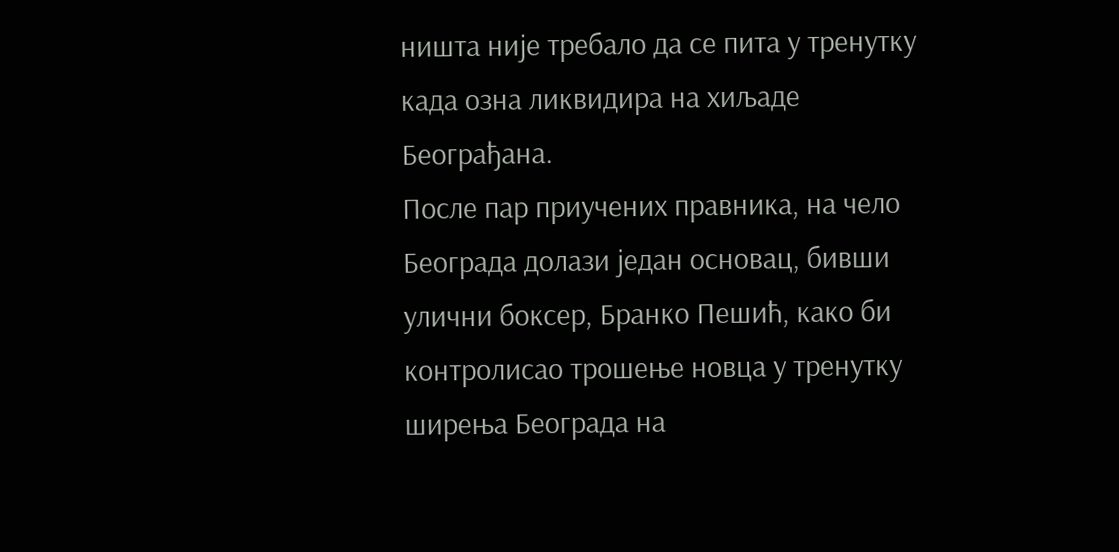ништа није требало да се пита у тренутку када озна ликвидира на хиљаде Београђана.
После пар приучених правника, на чело Београда долази један основац, бивши улични боксер, Бранко Пешић, како би контролисао трошење новца у тренутку ширења Београда на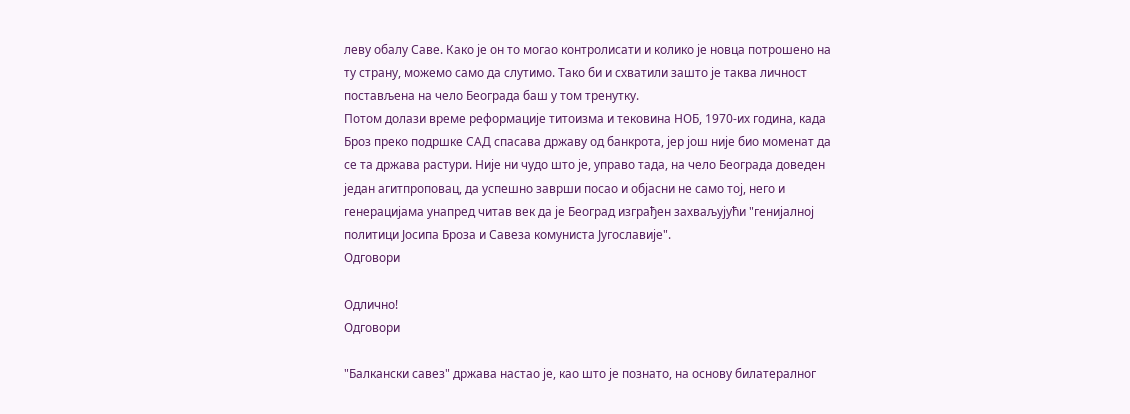леву обалу Саве. Како је он то могао контролисати и колико је новца потрошено на ту страну, можемо само да слутимо. Тако би и схватили зашто је таква личност постављена на чело Београда баш у том тренутку.
Потом долази време реформације титоизма и тековина НОБ, 1970-их година, када Броз преко подршке САД спасава државу од банкрота, јер још није био моменат да се та држава растури. Није ни чудо што је, управо тада, на чело Београда доведен један агитпроповац, да успешно заврши посао и објасни не само тој, него и генерацијама унапред читав век да је Београд изграђен захваљујући "генијалној политици Јосипа Броза и Савеза комуниста Југославије".
Одговори

Одлично!
Одговори

"Балкански савез" држава настао је, као што је познато, на основу билатералног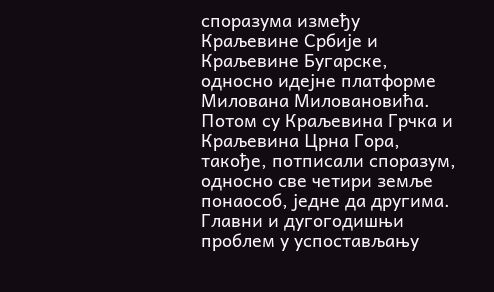споразума између Краљевине Србије и Краљевине Бугарске, односно идејне платформе Милована Миловановића. Потом су Краљевина Грчка и Краљевина Црна Гора, такође, потписали споразум, односно све четири земље понаособ, једне да другима.
Главни и дугогодишњи проблем у успостављању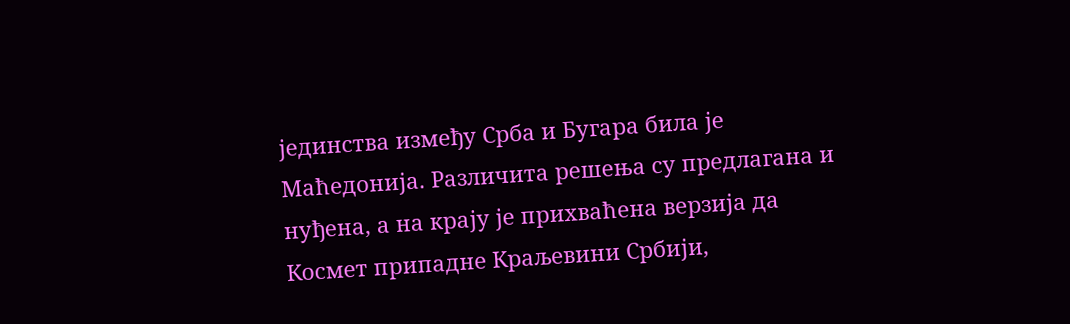јединства између Срба и Бугара била је Маћедонија. Различита решења су предлагана и нуђена, а на крају је прихваћена верзија да Космет припадне Краљевини Србији,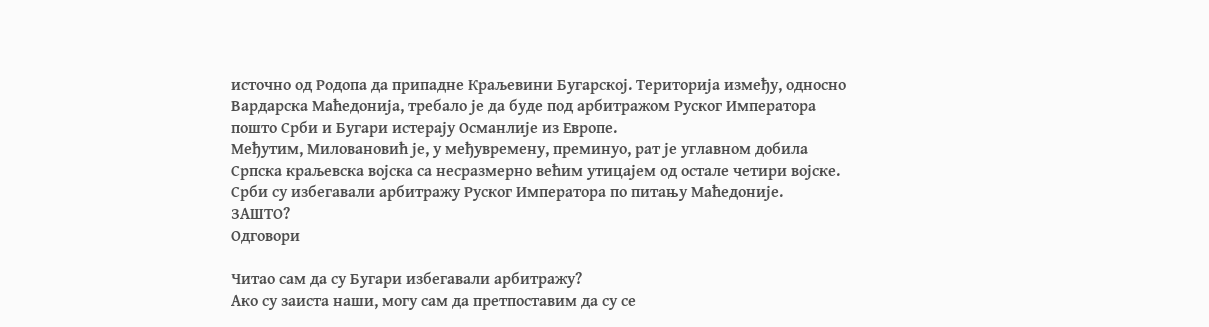источно од Родопа да припадне Краљевини Бугарској. Територија између, односно Вардарска Маћедонија, требало је да буде под арбитражом Руског Императора пошто Срби и Бугари истерају Османлије из Европе.
Међутим, Миловановић је, у међувремену, преминуо, рат је углавном добила Српска краљевска војска са несразмерно већим утицајем од остале четири војске.
Срби су избегавали арбитражу Руског Императора по питању Маћедоније.
ЗАШТО?
Одговори

Читао сам да су Бугари избегавали арбитражу?
Ако су заиста наши, могу сам да претпоставим да су се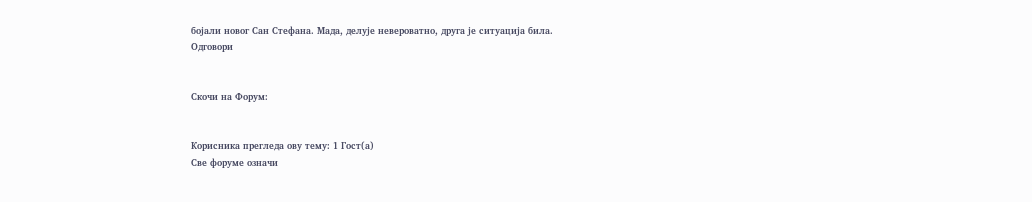бојали новог Сан Стефана. Мада, делује невероватно, друга је ситуација била.
Одговори


Скочи на Форум:


Корисника прегледа ову тему: 1 Гост(а)
Све форуме означи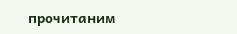прочитаним